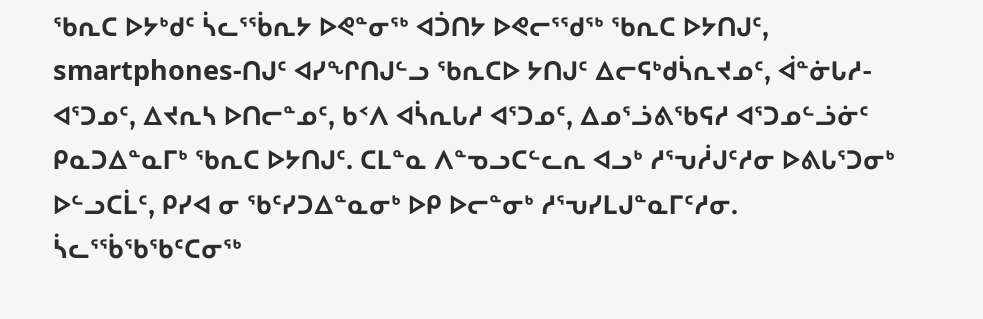ᖃᕆᑕ ᐅᔭᒃᑯᑦ ᓵᓚᕐᖄᕆᔭ ᐅᕙᓐᓂᖅ ᐊᑑᑎᔭ ᐅᕙᓕᕐᖁᖅ ᖃᕆᑕ ᐅᔭᑎᒍᑦ, smartphones-ᑎᒍᑦ ᐊᓯᖏᑎᒍᓪᓗ ᖃᕆᑕᐅ ᔭᑎᒍᑦ ᐃᓕᕋᒃᑯᓵᕆᔪᓄᑦ, ᐋᓐᓃᒐᓱ-ᐊᕐᑐᓄᑦ, ᐃᔪᕆᓴ ᐅᑎᓕᓐᓄᑦ, ᑲᑉᐱ ᐊᓵᕆᒐᓱ ᐊᕐᑐᓄᑦ, ᐃᓄᕐᓘᕕᖃᕋᓱ ᐊᕐᑐᓄᓪᓘᓃᑦ ᑭᓇᑐᐃᓐᓇᒥᒃ ᖃᕆᑕ ᐅᔭᑎᒍᑦ. ᑕᒪᓐᓇ ᐱᓐᓀᓗᑕᓪᓚᕆ ᐊᓗᒃ ᓱᕐᕃᓲᒍᑦᓱᓂ ᐅᕕᒐᕐᑐᓂᒃ ᐅᓪᓗᑕᒫᑦ, ᑭᓯᐊ ᓂ ᖃᑦᓯᑐᐃᓐᓇᓂᒃ ᐅᑭ ᐅᓕᓐᓂᒃ ᓱᕐᕃᓯᒪᒍᓐᓇᒥᑦᓱᓂ. ᓵᓚᕐᖄᖃᖃᑦᑕᓂᖅ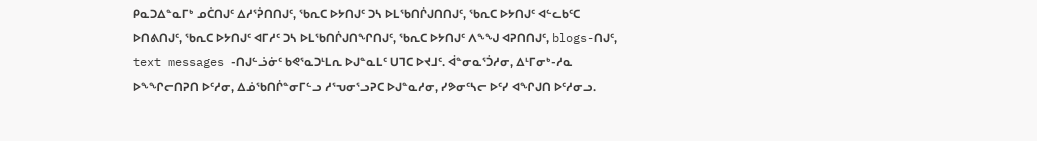ᑭᓇᑐᐃᓐᓇᒥᒃ ᓄᑖᑎᒍᑦ ᐃᓱᕐᕉᑎᑎᒍᑦ, ᖃᕆᑕ ᐅᔭᑎᒍᑦ ᑐᓴ ᐅᒪᖃᑎᒌᒍᑎᑎᒍᑦ, ᖃᕆᑕ ᐅᔭᑎᒍᑦ ᐊᓪᓚᑲᑦᑕ ᐅᑎᕕᑎᒍᑦ, ᖃᕆᑕ ᐅᔭᑎᒍᑦ ᐊᒥᓱᑦ ᑐᓴ ᐅᒪᖃᑎᒌᒍᑎᖏᑎᒍᑦ, ᖃᕆᑕ ᐅᔭᑎᒍᑦ ᐱᖕᖑ ᐊᕈᑎᑎᒍᑦ, blogs-ᑎᒍᑦ, text messages -ᑎᒍᓪᓘᓃᑦ ᑲᕙᕐᓇᑐᒻᒪᕆ ᐅᒍᓐᓇᒪᑦ ᑌᒣᑕ ᐅᔪᒧᑦ. ᐋᓐᓂᓇᕐᑑᓱᓂ, ᐃᒻᒥᓂᒃ-ᓱᓇ ᐅᖕᖏᓕᑎᕈᑎ ᐅᑦᓱᓂ, ᐃᓅᖃᑎᒌᓐᓂᒥᓪᓗ ᓱᕐᕃᓂᕐᓗᕈᑕ ᐅᒍᓐᓇᓱᓂ, ᓯᕗᓂᑦᓴᓕ ᐅᑦᓯ ᐊᖏᒍᑎ ᐅᑦᓱᓂᓗ.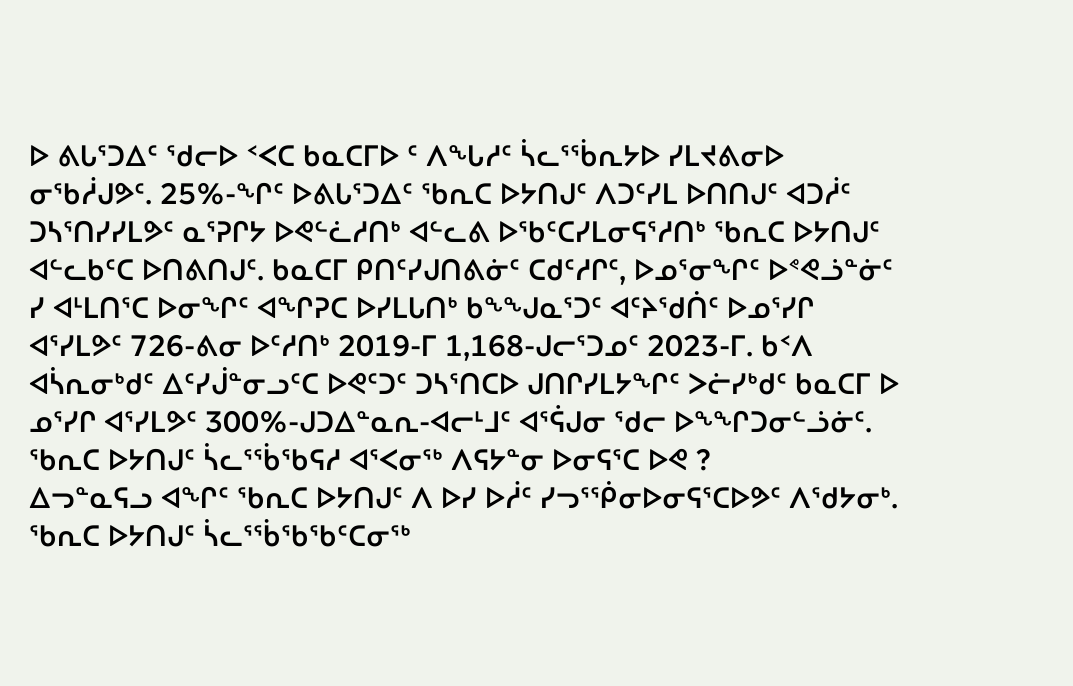ᐅ ᕕᒐᕐᑐᐃᑦ ᖁᓕᐅ ᑉᐸᑕ ᑲᓇᑕᒥᐅ ᑦ ᐱᖓᓱᑦ ᓵᓚᕐᖄᕆᔭᐅ ᓯᒪᔪᕕᓂᐅ ᓂᖃᓲᒍᕗᑦ. 25%-ᖏᑦ ᐅᕕᒐᕐᑐᐃᑦ ᖃᕆᑕ ᐅᔭᑎᒍᑦ ᐱᑐᑦᓯᒪ ᐅᑎᑎᒍᑦ ᐊᑐᓲᑦ ᑐᓴᕐᑎᓯᓯᒪᕗᑦ ᓇᕐᕈᒋᔭ ᐅᕙᓪᓛᓱᑎᒃ ᐊᓪᓚᕕ ᐅᖃᑦᑕᓯᒪᓂᕋᕐᓱᑎᒃ ᖃᕆᑕ ᐅᔭᑎᒍᑦ ᐊᓪᓚᑲᑦᑕ ᐅᑎᕕᑎᒍᑦ. ᑲᓇᑕᒥ ᑭᑎᑦᓯᒍᑎᕕᓃᑦ ᑕᑯᑦᓱᒋᑦ, ᐅᓄᕐᓂᖏᑦ ᐅᕝᕙᓘᓐᓃᑦ ᓯ ᐊᒻᒪᑎᕐᑕ ᐅᓂᖏᑦ ᐊᖏᕈᑕ ᐅᓯᒪᒐᑎᒃ ᑲᖕᖕᒍᓇᕐᑐᑦ ᐊᑦᔨᖁᑏᑦ ᐅᓄᕐᓯᒋ ᐊᕐᓯᒪᕗᑦ 726-ᕕᓂ ᐅᑦᓱᑎᒃ 2019-ᒥ 1,168-ᒍᓕᕐᑐᓄᑦ 2023-ᒥ. ᑲᑉᐱ ᐊᓵᕆᓂᒃᑯᑦ ᐃᑦᓯᒎᓐᓂᓗᑦᑕ ᐅᕙᑦᑐᑦ ᑐᓴᕐᑎᑕᐅ ᒍᑎᒋᓯᒪᔭᖏᑦ ᐳᓖᓯᒃᑯᑦ ᑲᓇᑕᒥ ᐅ ᓄᕐᓯᒋ ᐊᕐᓯᒪᕗᑦ 300%-ᒍᑐᐃᓐᓇᕆ-ᐊᓕᒻᒧᑦ ᐊᕐᕌᒍᓂ ᖁᓕ ᐅᖕᖏᑐᓂᓪᓘᓃᑦ.
ᖃᕆᑕ ᐅᔭᑎᒍᑦ ᓵᓚᕐᖄᖃᕋᓱ ᐊᕐᐸᓂᖅ ᐱᕋᔭᓐᓂ ᐅᓂᕋᕐᑕ ᐅᕙ ?
ᐃᓓᓐᓇᕋᓗ ᐊᖏᑦ ᖃᕆᑕ ᐅᔭᑎᒍᑦ ᐱ ᐅᓯ ᐅᓲᑦ ᓯᓓᕐᖀᓂᐅᓂᕋᕐᑕᐅᕗᑦ ᐱᖁᔭᓂᒃ. ᖃᕆᑕ ᐅᔭᑎᒍᑦ ᓵᓚᕐᖄᖃᖃᑦᑕᓂᖅ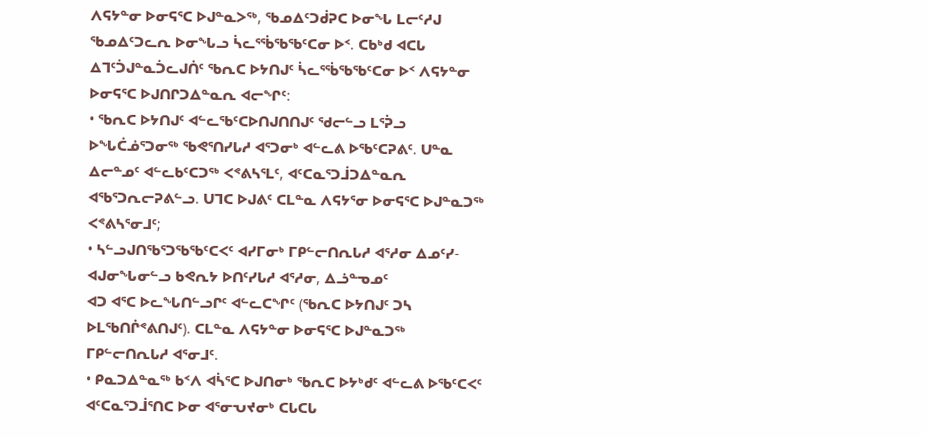ᐱᕋᔭᓐᓂ ᐅᓂᕋᕐᑕ ᐅᒍᓐᓇᐳᖅ, ᖃᓄᐃᑦᑐᑰᕈᑕ ᐅᓂᖓ ᒪᓕᑦᓱᒍ ᖃᓄᐃᑦᑐᓚᕆ ᐅᓂᖓᓗ ᓵᓚᕐᖄᖃᖃᑦᑕᓂ ᐅᑉ. ᑕᑲᒃᑯ ᐊᑕᒐ ᐃᒣᑦᑑᒍᓐᓇᑑᓚᒍᑏᑦ ᖃᕆᑕ ᐅᔭᑎᒍᑦ ᓵᓚᕐᖄᖃᖃᑦᑕᓂ ᐅᑉ ᐱᕋᔭᓐᓂ ᐅᓂᕋᕐᑕ ᐅᒍᑎᒋᑐᐃᓐᓇᕆ ᐊᓕᖏᑦ:
• ᖃᕆᑕ ᐅᔭᑎᒍᑦ ᐊᓪᓚᖃᑦᑕᐅᑎᒍᑎᑎᒍᑦ ᖁᓕᓪᓗ ᒪᕐᕉᓗ ᐅᖓᑖᓅᕐᑐᓂᖅ ᖃᕙᕐᑎᓯᒐᓱ ᐊᕐᑐᓂᒃ ᐊᓪᓚᕕ ᐅᖃᑦᑕᕈᕕᑦ. ᑌᓐᓇ ᐃᓕᓐᓄᑦ ᐊᓪᓚᑲᑦᑕᑐᖅ ᐸᕝᕕᓴᕐᒪᑦ, ᐊᑦᑕᓇᕐᑐᒨᑐᐃᓐᓇᕆ ᐊᖃᕐᑐᕆᓕᕈᕕᓪᓗ. ᑌᒣᑕ ᐅᒍᕕᑦ ᑕᒪᓐᓇ ᐱᕋᔭᕐᓂ ᐅᓂᕋᕐᑕ ᐅᒍᓐᓇᑐᖅ ᐸᕝᕕᓴᕐᓂᒧᑦ;
• ᓴᓪᓗᒍᑎᖃᕐᑐᖃᖃᑦᑕᐸᑦ ᐊᓯᒥᓂᒃ ᒥᑭᓪᓕᑎᕆᒐᓱ ᐊᕐᓱᓂ ᐃᓄᑦᓯ-ᐊᒍᓂᖓᓂᓪᓗ ᑲᕙᕆᔭ ᐅᑎᑦᓯᒐᓱ ᐊᕐᓱᓂ, ᐃᓘᓐᓀᓄᑦ
ᐊᑐ ᐊᕐᑕ ᐅᓚᖓᑎᓪᓗᒋᑦ ᐊᓪᓚᑕᖏᑦ (ᖃᕆᑕ ᐅᔭᑎᒍᑦ ᑐᓴ ᐅᒪᖃᑎᒌᕝᕕᑎᒍᑦ). ᑕᒪᓐᓇ ᐱᕋᔭᓐᓂ ᐅᓂᕋᕐᑕ ᐅᒍᓐᓇᑐᖅ ᒥᑭᓪᓕᑎᕆᒐᓱ ᐊᕐᓂᒧᑦ.
• ᑭᓇᑐᐃᓐᓇᖅ ᑲᑉᐱ ᐊᓵᕐᑕ ᐅᒍᑎᓂᒃ ᖃᕆᑕ ᐅᔭᒃᑯᑦ ᐊᓪᓚᕕ ᐅᖃᑦᑕᐸᑦ
ᐊᑦᑕᓇᕐᑐᒨᕐᑎᑕ ᐅᓂ ᐊᕐᓂᕃᔪᓂᒃ ᑕᒐᑕᒐ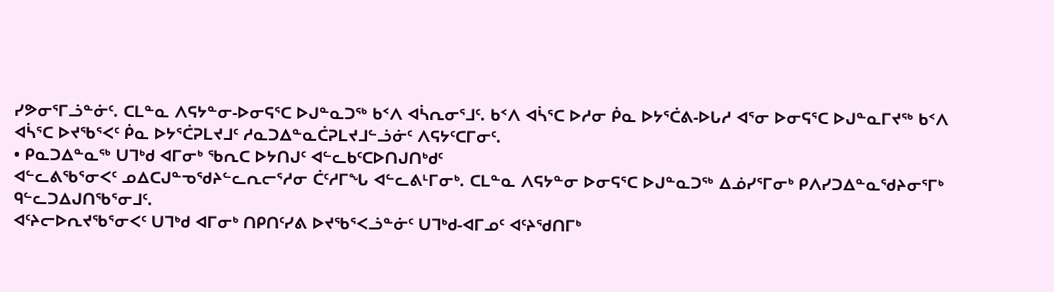ᓯᕗᓂᕐᒥᓘᓐᓃᑦ. ᑕᒪᓐᓇ ᐱᕋᔭᓐᓂ-ᐅᓂᕋᕐᑕ ᐅᒍᓐᓇᑐᖅ ᑲᑉᐱ ᐊᓵᕆᓂᕐᒧᑦ. ᑲᑉᐱ ᐊᓵᕐᑕ ᐅᓱᓂ ᑮᓇ ᐅᔭᕐᑖᕕ-ᐅᒐᓱ ᐊᕐᓂ ᐅᓂᕋᕐᑕ ᐅᒍᓐᓇᒥᔪᖅ ᑲᑉᐱ ᐊᓵᕐᑕ ᐅᔪᖃᕐᐸᑦ ᑮᓇ ᐅᔭᕐᑖᕈᒪᔪᒧᑦ ᓱᓇᑐᐃᓐᓇᑖᕈᒪᔪᒧᓪᓘᓃᑦ ᐱᕋᔭᑦᑕᒥᓂᑦ.
• ᑭᓇᑐᐃᓐᓇᖅ ᑌᒣᒃᑯ ᐊᒥᓂᒃ ᖃᕆᑕ ᐅᔭᑎᒍᑦ ᐊᓪᓚᑲᑦᑕᐅᑎᒍᑎᒃᑯᑦ
ᐊᓪᓚᕕᖃᕐᓂᐸᑦ ᓄᐃᑕᒍᓐᓀᖁᔨᓪᓚᕆᓕᕐᓱᓂ ᑖᑦᓱᒥᖓ ᐊᓪᓚᕕᒻᒥᓂᒃ. ᑕᒪᓐᓇ ᐱᕋᔭᓐᓂ ᐅᓂᕋᕐᑕ ᐅᒍᓐᓇᑐᖅ ᐃᓅᓯᕐᒥᓂᒃ ᑭᐱᓯᑐᐃᓐᓇᖁᔨᓂᕐᒥᒃ ᑫᓪᓚᑐᐃᒍᑎᖃᕐᓂᒧᑦ.
ᐊᑦᔨᓕᐅᕆᔪᖃᕐᓂᐸᑦ ᑌᒣᒃᑯ ᐊᒥᓂᒃ ᑎᑭᑎᑦᓯᕕ ᐅᔪᖃᕐᐸᓘᓐᓃᑦ ᑌᒣᒃᑯ-ᐊᒥᓄᑦ ᐊᑦᔨᖁᑎᒥᒃ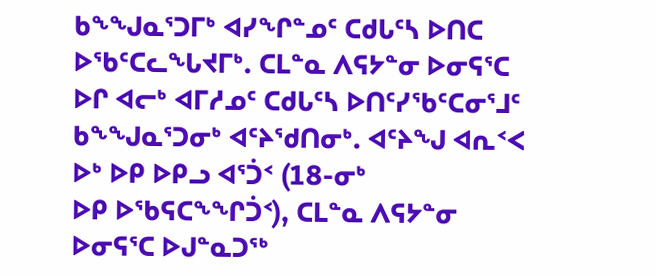ᑲᖕᖑᓇᕐᑐᒥᒃ ᐊᓯᖏᓐᓄᑦ ᑕᑯᒐᑦᓴ ᐅᑎᑕ ᐅᖃᑦᑕᓚᖓᔪᒥᒃ. ᑕᒪᓐᓇ ᐱᕋᔭᓐᓂ ᐅᓂᕋᕐᑕ ᐅᒋ ᐊᓕᒃ ᐊᒥᓱᓄᑦ ᑕᑯᒐᑦᓴ ᐅᑎᑦᓯᖃᑦᑕᓂᕐᒧᑦ ᑲᖕᖑᓇᕐᑐᓂᒃ ᐊᑦᔨᖁᑎᓂᒃ. ᐊᑦᔨᖑ ᐊᕆᑉᐸ ᐅᒃ ᐅᑭ ᐅᑭᓗ ᐊᕐᑑᑉ (18-ᓂᒃ
ᐅᑭ ᐅᖃᕋᑕᖕᖏᑑᑉ), ᑕᒪᓐᓇ ᐱᕋᔭᓐᓂ ᐅᓂᕋᕐᑕ ᐅᒍᓐᓇᑐᖅ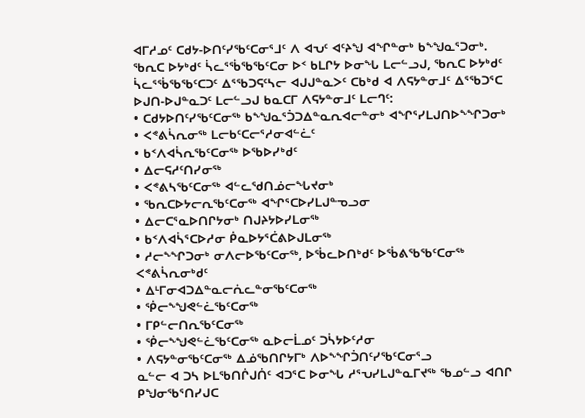ᐊᒥᓱᓄᑦ ᑕᑯᔭ-ᐅᑎᑦᓯᖃᑦᑕᓂᕐᒧᑦ ᐱ ᐊᕃᑦ ᐊᑦᔨᖑ ᐊᖏᓐᓂᒃ ᑲᖕᖑᓇᕐᑐᓂᒃ.
ᖃᕆᑕ ᐅᔭᒃᑯᑦ ᓵᓚᕐᖄᖃᖃᑦᑕᓂ ᐅᑉ ᑲᒪᒋᔭ ᐅᓂᖓ ᒪᓕᓪᓗᒍ, ᖃᕆᑕ ᐅᔭᒃᑯᑦ ᓵᓚᕐᖄᖃᖃᑦᑕᑐᑦ ᐃᕐᖃᑐᕋᑦᓴᓕ ᐊᒍᒍᓐᓇᐳᑦ ᑕᑲᒃᑯ ᐊ ᐱᕋᔭᓐᓂᒧᑦ ᐃᕐᖃᑐᕐᑕ ᐅᒍᑎ-ᐅᒍᓐᓇᑐᑦ ᒪᓕᓪᓗᒍ ᑲᓇᑕᒥ ᐱᕋᔭᓐᓂᒧᑦ ᒪᓕᒉᑦ:
• ᑕᑯᔭᐅᑎᑦᓯᖃᑦᑕᓂᖅ ᑲᖕᖑᓇᕐᑑᑐᐃᓐᓇᕆᐊᓕᓐᓂᒃ ᐊᖏᕐᓯᒪᒍᑎᐅᖕᖏᑐᓂᒃ
• ᐸᕝᕕᓵᕆᓂᖅ ᒪᓕᑲᑦᑕᓕᕐᓱᓂᐊᓪᓛᑦ
• ᑲᑉᐱᐊᓵᕆᖃᑦᑕᓂᖅ ᐅᖃᐅᓯᒃᑯᑦ
• ᐃᓕᕋᓱᑦᑎᓯᓂᖅ
• ᐸᕝᕕᓴᖃᑦᑕᓂᖅ ᐊᓪᓚᖁᑎᓅᓕᖓᔪᓂᒃ
• ᖃᕆᑕᐅᔭᓕᕆᖃᑦᑕᓂᖅ ᐊᖏᕐᑕᐅᓯᒪᒍᓐᓀᓗᓂ
• ᐃᓕᑕᕐᓇᐅᑎᒋᔭᓂᒃ ᑎᒍᔨᔭᐅᓯᒪᓂᖅ
• ᑲᑉᐱᐊᓵᕐᑕᐅᓱᓂ ᑮᓇᐅᔭᕐᑖᕕᐅᒍᒪᓂᖅ
• ᓱᓕᖕᖏᑐᓂᒃ ᓂᐱᓕᐅᖃᑦᑕᓂᖅ, ᐅᖄᓚᐅᑎᒃᑯᑦ ᐅᖄᕕᖃᖃᑦᑕᓂᖅ ᐸᕝᕕᓵᕆᓂᒃᑯᑦ
• ᐃᒻᒥᓂᐊᑐᐃᓐᓇᓕᕇᓚᓐᓂᖃᑦᑕᓂᖅ
• ᖀᓕᖕᖑᕙᓪᓛᖃᑦᑕᓂᖅ
• ᒥᑭᓪᓕᑎᕆᖃᑦᑕᓂᖅ
• ᖀᓕᖕᖑᕙᓪᓛᖃᑦᑕᓂᖅ ᓇᐅᓕᒫᓄᑦ ᑐᓵᔭᐅᑦᓱᓂ
• ᐱᕋᔭᓐᓂᖃᑦᑕᓂᖅ ᐃᓅᖃᑎᒋᔭᒥᒃ ᐱᐅᖕᖏᑑᑎᑦᓯᖃᑦᑕᓂᕐᓗ
ᓇᓪᓕ ᐊ ᑐᓴ ᐅᒪᖃᑎᒌᒍᑏᑦ ᐊᑐᕐᑕ ᐅᓂᖓ ᓱᕐᕃᓯᒪᒍᓐᓇᒥᔪᖅ ᖃᓄᓪᓗ ᐊᑎᒋ ᑭᖑᓂᖃᕐᑎᓯᒍᑕ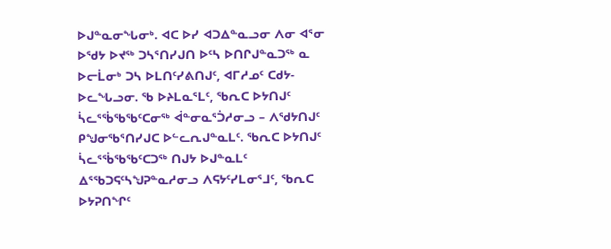ᐅᒍᓐᓇᓂᖓᓂᒃ. ᐊᑕ ᐅᓯ ᐊᑐᐃᓐᓇᓗᓂ ᐱᓂ ᐊᕐᓂ ᐅᖁᔭ ᐅᔪᖅ ᑐᓴᕐᑎᓯᒍᑎ ᐅᑦᓴ ᐅᑎᒋᒍᓐᓇᑐᖅ ᓇ ᐅᓕᒫᓂᒃ ᑐᓴ ᐅᒪᑎᑦᓯᕕᑎᒍᑦ, ᐊᒥᓱᓄᑦ ᑕᑯᔭ-ᐅᓚᖓᓗᓂ. ᖃ ᐅᔨᒪᓇᕐᒪᑦ, ᖃᕆᑕ ᐅᔭᑎᒍᑦ ᓵᓚᕐᖄᖃᖃᑦᑕᓂᖅ ᐋᓐᓂᓇᕐᑑᓱᓂᓗ – ᐱᖁᔭᑎᒍᑦ ᑭᖑᓂᖃᕐᑎᓯᒍᑕ ᐅᓪᓚᕆᒍᓐᓇᒪᑦ. ᖃᕆᑕ ᐅᔭᑎᒍᑦ ᓵᓚᕐᖄᖃᖃᑦᑕᑐᖅ ᑎᒍᔭ ᐅᒍᓐᓇᒪᑦ ᐃᕐᖃᑐᕋᑦᓴᖑᕈᓐᓇᓱᓂᓗ ᐱᕋᔭᑦᓯᒪᓂᕐᒧᑦ, ᖃᕆᑕ ᐅᔭᕈᑎᖏᑦ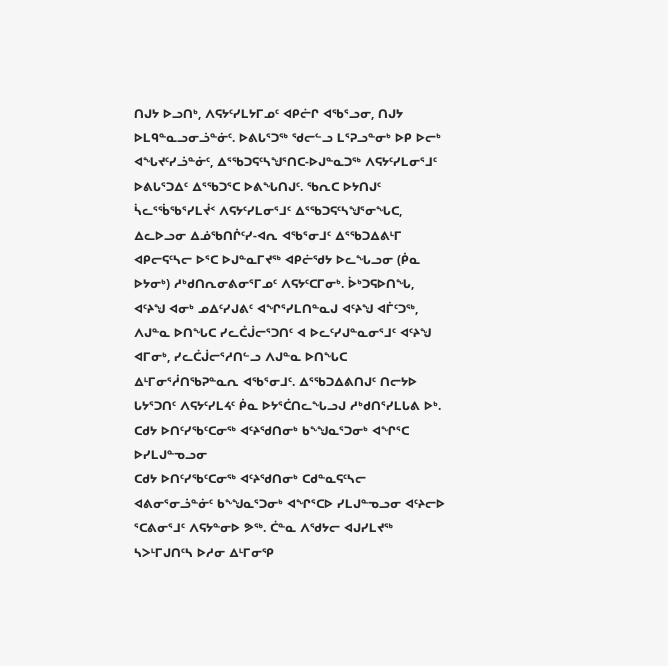ᑎᒍᔭ ᐅᓗᑎᒃ, ᐱᕋᔭᑦᓯᒪᔭᒥᓄᑦ ᐊᑭᓖᒋ ᐊᖃᕐᓗᓂ, ᑎᒍᔭ ᐅᒪᑫᓐᓇᓗᓂᓘᓐᓃᑦ. ᐅᕕᒐᕐᑐᖅ ᖁᓕᓪᓗ ᒪᕐᕈᓗᓐᓂᒃ ᐅᑭ ᐅᓕᒃ ᐊᖓᔪᑦᓯᓘᓐᓃᑦ, ᐃᕐᖃᑐᕋᑦᓴᖑᕐᑎᑕ-ᐅᒍᓐᓇᑐᖅ ᐱᕋᔭᑦᓯᒪᓂᕐᒧᑦ ᐅᕕᒐᕐᑐᐃᑦ ᐃᕐᖃᑐᕐᑕ ᐅᕕᖓᑎᒍᑦ. ᖃᕆᑕ ᐅᔭᑎᒍᑦ ᓵᓚᕐᖄᖃᕐᓯᒪᔫᑉ ᐱᕋᔭᑦᓯᒪᓂᕐᒧᑦ ᐃᕐᖃᑐᕋᑦᓴᖑᕐᓂᖓᑕ, ᐃᓚᐅᓗᓂ ᐃᓅᖃᑎᒌᑦᓯ-ᐊᕆ ᐊᖃᕐᓂᒧᑦ ᐃᕐᖃᑐᐃᕕᒻᒥ ᐊᑭᓕᕋᑦᓴᓕ ᐅᕐᑕ ᐅᒍᓐᓇᒥᔪᖅ ᐊᑭᓖᖁᔭ ᐅᓚᖓᓗᓂ (ᑮᓇ ᐅᔭᓂᒃ) ᓱᒃᑯᑎᕆᓂᕕᓂᕐᒥᓄᑦ ᐱᕋᔭᑦᑕᒥᓂᒃ. ᐆᒃᑐᕋᐅᑎᖓ, ᐊᑦᔨᖑ ᐊᓂᒃ ᓄᐃᑦᓯᒍᕕᑦ ᐊᖏᕐᓯᒪᑎᓐᓇᒍ ᐊᑦᔨᖑ ᐊᒦᑦᑐᖅ, ᐱᒍᓐᓇ ᐅᑎᖓᑕ ᓯᓚᑖᒎᓕᕐᑐᑎᑦ ᐊ ᐅᓚᑦᓯᒍᓐᓇᓂᕐᒧᑦ ᐊᑦᔨᖑ ᐊᒥᓂᒃ, ᓯᓚᑖᒎᓕᕐᓱᑎᓪᓗ ᐱᒍᓐᓇ ᐅᑎᖓᑕ ᐃᒻᒥᓂᕐᓲᑎᖃᕈᓐᓇᕆ ᐊᖃᕐᓂᒧᑦ. ᐃᕐᖃᑐᐃᕕᑎᒍᑦ ᑎᓕᔭᐅ ᒐᔭᕐᑐᑎᑦ ᐱᕋᔭᑦᓯᒪᔦᑦ ᑮᓇ ᐅᔭᕐᑖᑎᓚᖓᓗᒍ ᓱᒃᑯᑎᕐᓯᒪᒐᕕ ᐅᒃ.
ᑕᑯᔭ ᐅᑎᑦᓯᖃᑦᑕᓂᖅ ᐊᑦᔨᖁᑎᓂᒃ ᑲᖕᖑᓇᕐᑐᓂᒃ ᐊᖏᕐᑕ ᐅᓯᒪᒍᓐᓀᓗᓂ
ᑕᑯᔭ ᐅᑎᑦᓯᖃᑦᑕᓂᖅ ᐊᑦᔨᖁᑎᓂᒃ ᑕᑯᓐᓇᕋᑦᓴᓕ ᐊᕕᓂᕐᓂᓘᓐᓃᑦ ᑲᖕᖑᓇᕐᑐᓂᒃ ᐊᖏᕐᑕᐅ ᓯᒪᒍᓐᓀᓗᓂ ᐊᑦᔨᓕᐅ ᕐᑕᕕᓂᕐᒧᑦ ᐱᕋᔭᓐᓂᐅ ᕗᖅ. ᑖᓐᓇ ᐱᖁᔭᓕ ᐊᒍᓯᒪᔪᖅ ᓴᐳᒻᒥᒍᑎᑦᓴ ᐅᓱᓂ ᐃᒻᒥᓂᕿ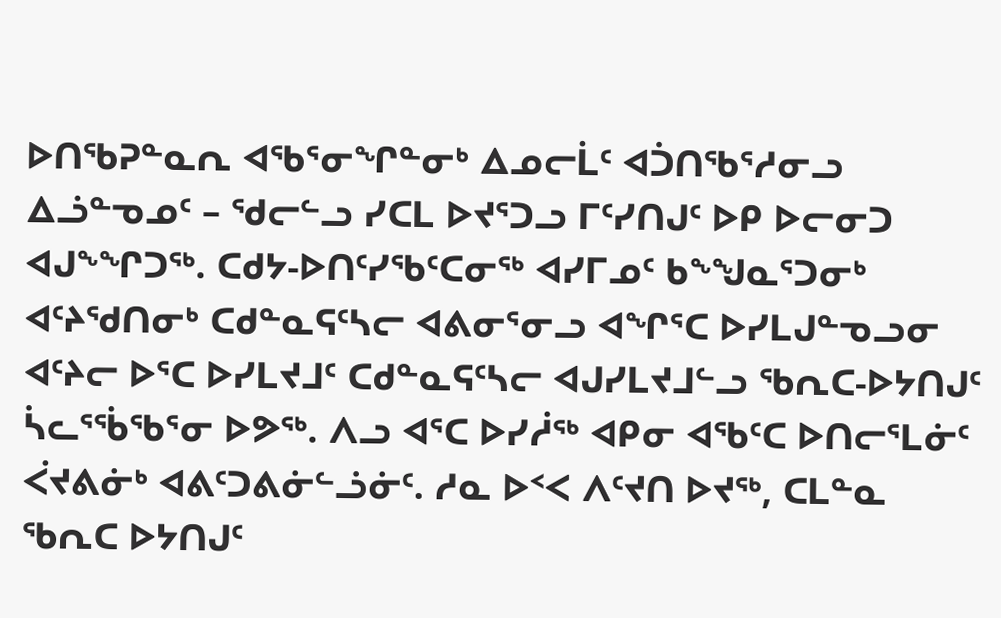ᐅᑎᖃᕈᓐᓇᕆ ᐊᖃᕐᓂᖏᓐᓂᒃ ᐃᓄᓕᒫᑦ ᐊᑑᑎᖃᕐᓱᓂᓗ ᐃᓘᓐᓀᓄᑦ – ᖁᓕᓪᓗ ᓯᑕᒪ ᐅᔪᕐᑐᓗ ᒥᑦᓯᑎᒍᑦ ᐅᑭ ᐅᓕᓂᑐ ᐊᒍᖕᖏᑐᖅ. ᑕᑯᔭ-ᐅᑎᑦᓯᖃᑦᑕᓂᖅ ᐊᓯᒥᓄᑦ ᑲᖕᖑᓇᕐᑐᓂᒃ ᐊᑦᔨᖁᑎᓂᒃ ᑕᑯᓐᓇᕋᑦᓴᓕ ᐊᕕᓂᕐᓂᓗ ᐊᖏᕐᑕ ᐅᓯᒪᒍᓐᓀᓗᓂ ᐊᑦᔨᓕ ᐅᕐᑕ ᐅᓯᒪᔪᒧᑦ ᑕᑯᓐᓇᕋᑦᓴᓕ ᐊᒍᓯᒪᔪᒧᓪᓗ ᖃᕆᑕ-ᐅᔭᑎᒍᑦ ᓵᓚᕐᖄᖃᕐᓂ ᐅᕗᖅ. ᐱᓗ ᐊᕐᑕ ᐅᓯᓲᖅ ᐊᑭᓂ ᐊᖃᑦᑕ ᐅᑎᓕᕐᒪᓃᑦ ᐹᔪᕕᓃᒃ ᐊᕕᑦᑐᕕᓃᓪᓘᓃᑦ. ᓱᓇ ᐅᑉᐸ ᐱᑦᔪᑎ ᐅᔪᖅ, ᑕᒪᓐᓇ ᖃᕆᑕ ᐅᔭᑎᒍᑦ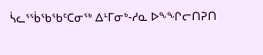ᓵᓚᕐᖄᖃᖃᑦᑕᓂᖅ ᐃᒻᒥᓂᒃ-ᓱᓇ ᐅᖕᖏᓕᑎᕈᑎ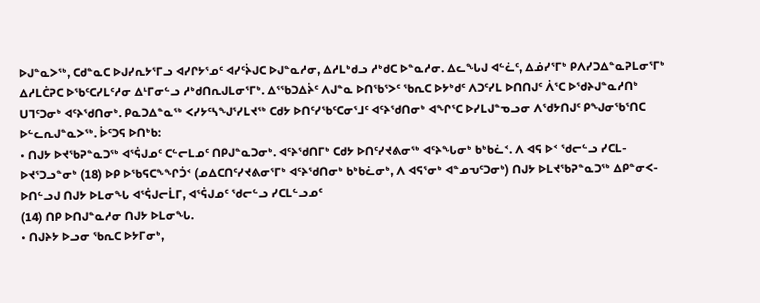ᐅᒍᓐᓇᐳᖅ, ᑕᑯᓐᓇᑕ ᐅᒍᓯᕆᔭᕐᒥᓗ ᐊᓯᒋᔭᕐᓄᑦ ᐊᓯᑦᔩᒍᑕ ᐅᒍᓐᓇᓱᓂ, ᐃᓱᒪᒃᑯᓗ ᓱᒃᑯᑕ ᐅᓐᓇᓱᓂ. ᐃᓚᖓᒍ ᐊᓪᓛᑦ, ᐃᓅᓯᕐᒥᒃ ᑭᐱᓯᑐᐃᓐᓇᕈᒪᓂᕐᒥᒃ ᐃᓱᒪᑖᕈᑕ ᐅᖃᑦᑕᓯᒪᑦᓱᓂ ᐃᒻᒥᓂᓪᓗ ᓱᒃᑯᑎᕆᒍᒪᓂᕐᒥᒃ. ᐃᕐᖃᑐᐃᔩᑦ ᐱᒍᓐᓇ ᐅᑎᖃᕐᐳᑦ ᖃᕆᑕ ᐅᔭᒃᑯᑦ ᐱᑐᑦᓯᒪ ᐅᑎᑎᒍᑦ ᐲᕐᑕ ᐅᖁᔨᒍᓐᓇᓱᑎᒃ ᑌᒣᑦᑐᓂᒃ ᐊᑦᔨᖁᑎᓂᒃ. ᑭᓇᑐᐃᓐᓇᖅ ᐸᓯᔭᑦᓴᖑᕐᓯᒪᔪᖅ ᑕᑯᔭ ᐅᑎᑦᓯᖃᑦᑕᓂᕐᒧᑦ ᐊᑦᔨᖁᑎᓂᒃ ᐊᖏᕐᑕ ᐅᓯᒪᒍᓐᓀᓗᓂ ᐱᖁᔭᑎᒍᑦ ᑭᖑᓂᖃᕐᑎᑕ ᐅᓪᓚᕆᒍᓐᓇᐳᖅ. ᐆᑦᑐᕋ ᐅᑎᒃᑲ:
• ᑎᒍᔭ ᐅᔪᖃᕈᓐᓇᑐᖅ ᐊᕐᕌᒍᓄᑦ ᑕᓪᓕᒪᓄᑦ ᑎᑭᒍᓐᓇᑐᓂᒃ. ᐊᑦᔨᖁᑎᒥᒃ ᑕᑯᔭ ᐅᑎᑦᓯᔪᕕᓂᖅ ᐊᑦᔨᖓᓂᒃ ᑲᒃᑲᓛᑉ. ᐱ ᐊᕋ ᐅᑉ ᖁᓕᓪᓗ ᓯᑕᒪ-ᐅᔪᕐᑐᓗᓐᓂᒃ (18) ᐅᑭ ᐅᖃᕋᑕᖕᖏᑑᑉ (ᓄᐃᑕᑎᑦᓯᔪᕕᓂᕐᒥᒃ ᐊᑦᔨᖁᑎᓂᒃ ᑲᒃᑲᓛᓂᒃ, ᐱ ᐊᕋᕐᓂᒃ ᐊᓐᓄᕃᑦᑐᓂᒃ) ᑎᒍᔭ ᐅᒪᔪᖃᕈᓐᓇᑐᖅ ᐃᑭᓐᓂᐸ-ᐅᑎᓪᓗᒍ ᑎᒍᔭ ᐅᒪᓂᖓ ᐊᕐᕌᒍᓕᒫᒥ, ᐊᕐᕌᒍᓄᑦ ᖁᓕᓪᓗ ᓯᑕᒪᓪᓗᓄᑦ
(14) ᑎᑭ ᐅᑎᒍᓐᓇᓱᓂ ᑎᒍᔭ ᐅᒪᓂᖓ.
• ᑎᒍᔨᔭ ᐅᓗᓂ ᖃᕆᑕ ᐅᔭᒥᓂᒃ,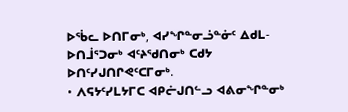ᐅᖄᓚ ᐅᑎᒥᓂᒃ, ᐊᓯᖏᓐᓂᓘᓐᓃᑦ ᐃᑯᒪ-ᐅᑎᒨᕐᑐᓂᒃ ᐊᑦᔨᖁᑎᓂᒃ ᑕᑯᔭ ᐅᑎᑦᓯᒍᑎᒋᕙᑦᑕᒥᓂᒃ.
• ᐱᕋᔭᑦᓯᒪᔭᒥᑕ ᐊᑭᓖᒍᑎᓪᓗ ᐊᕕᓂᖏᓐᓂᒃ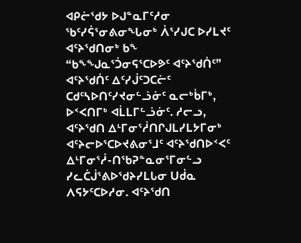ᐊᑭᓖᖁᔭ ᐅᒍᓐᓇᒥᑦᓱᓂ ᖃᑦᓯᕌᕐᓂᕕᓂᖓᓂᒃ ᐲᕐᓯᒍᑕ ᐅᓯᒪᔪᑦ ᐊᑦᔨᖁᑎᓂᒃ ᑲᖕ
“ᑲᖕᖑᓇᕐᑑᓂᕋᕐᑕᐅᕗᑦ ᐊᑦᔨᖁᑏᑦ” ᐊᑦᔨᖁᑏᑦ ᐃᑦᓯᒎᑦᑐᑕᓖᑦ ᑕᑯᑦᓴᐅᑎᑦᓯᔪᓂᓪᓘᓃᑦ ᓇᓕᒃᑳᒥᒃ, ᐅᑉᐸᑎᒥᒃ ᐊᒫᒪᒥᓪᓘᓃᑦ. ᓱᓕᓗ, ᐊᑦᔨᖁᑎ ᐃᒻᒥᓂᕐᓲᑎᒋᒍᒪᓯᒪᔭᒥᓂᒃ ᐊᑦᔨᓕᐅᕐᑕᐅᔪᕕᓂᕐᒧᑦ ᐊᑦᔨᖁᑎᐅᑉᐸᑦ ᐃᒻᒥᓂᕐᓲ-ᑎᖃᕈᓐᓇᓂᕐᒥᓂᓪᓗ ᓯᓚᑖᒎᕐᕕᐅᖁᔨᓯᒪᒐᓂ ᑌᑰᓇ ᐱᕋᔭᑦᑕᐅᓱᓂ. ᐊᑦᔨᖁᑎ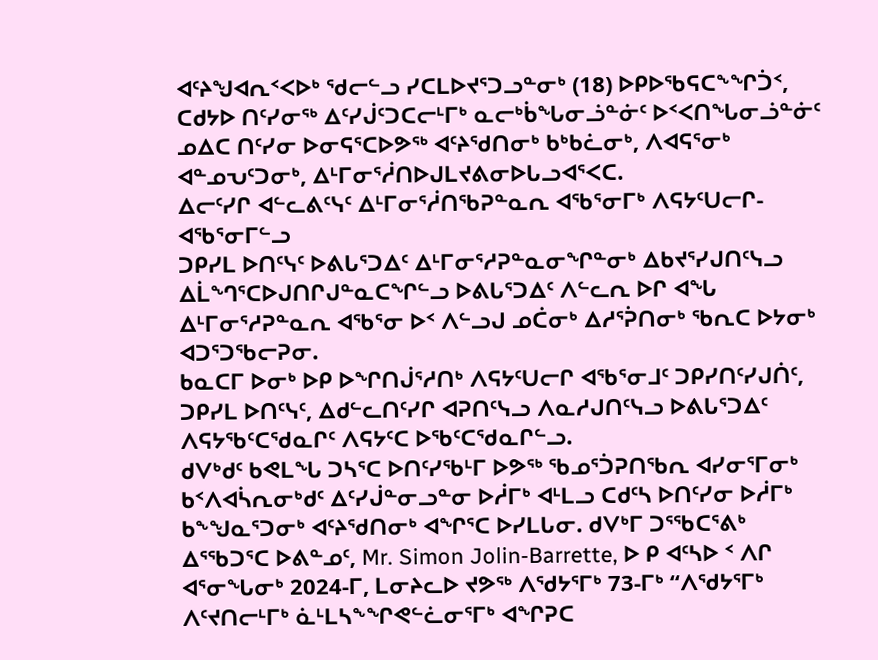ᐊᑦᔨᖑᐊᕆᑉᐸᐅᒃ ᖁᓕᓪᓗ ᓯᑕᒪᐅᔪᕐᑐᓗᓐᓂᒃ (18) ᐅᑭᐅᖃᕋᑕᖕᖏᑑᑉ, ᑕᑯᔭᐅ ᑎᑦᓯᓂᖅ ᐃᑦᓯᒎᑦᑐᑕᓕᒻᒥᒃ ᓇᓕᒃᑳᖓᓂᓘᓐᓃᑦ ᐅᑉᐸᑎᖓᓂᓘᓐᓃᑦ ᓄᐃᑕ ᑎᑦᓯᓂ ᐅᓂᕋᕐᑕᐅᕗᖅ ᐊᑦᔨᖁᑎᓂᒃ ᑲᒃᑲᓛᓂᒃ, ᐱᐊᕋᕐᓂᒃ ᐊᓐᓄᕃᑦᑐᓂᒃ, ᐃᒻᒥᓂᕐᓲᑎᐅᒍᒪᔪᕕᓂᐅᒐᓗᐊᕐᐸᑕ.
ᐃᓕᑦᓯᒋ ᐊᓪᓚᕕᑦᓭᑦ ᐃᒻᒥᓂᕐᓲᑎᖃᕈᓐᓇᕆ ᐊᖃᕐᓂᒥᒃ ᐱᕋᔭᑦᑌᓕᒋ-ᐊᖃᕐᓂᒥᓪᓗ
ᑐᑭᓯᒪ ᐅᑎᑦᓭᑦ ᐅᕕᒐᕐᑐᐃᑦ ᐃᒻᒥᓂᕐᓱᕈᓐᓇᓂᖏᓐᓂᒃ ᐃᑲᔪᕐᓯᒍᑎᑦᓭᓗ ᐃᒫᙰᕐᑕᐅᒍᑎᒋᒍᓐᓇᑕᖏᓪᓗ ᐅᕕᒐᕐᑐᐃᑦ ᐱᓪᓚᕆ ᐅᒋ ᐊᖓ ᐃᒻᒥᓂᕐᓱᕈᓐᓇᕆ ᐊᖃᕐᓂ ᐅᑉ ᐱᓪᓗᒍ ᓄᑖᓂᒃ ᐃᓱᕐᕉᑎᓂᒃ ᖃᕆᑕ ᐅᔭᓂᒃ ᐊᑐᕐᑐᖃᓕᕈᓂ.
ᑲᓇᑕᒥ ᐅᓂᒃ ᐅᑭ ᐅᖏᑎᒎᕐᓱᑎᒃ ᐱᕋᔭᑦᑌᓕᒋ ᐊᖃᕐᓂᒧᑦ ᑐᑭᓯᑎᑦᓯᒍᑏᑦ, ᑐᑭᓯᒪ ᐅᑎᑦᓭᑦ, ᐃᑯᓪᓚᑎᑦᓯᒋ ᐊᕈᑎᑦᓭᓗ ᐱᓇᓱᒍᑎᑦᓭᓗ ᐅᕕᒐᕐᑐᐃᑦ ᐱᕋᔭᖃᑦᑕᖁᓇᒋᑦ ᐱᕋᔭᑦᑕ ᐅᖃᑦᑕᖁᓇᒋᓪᓗ.
ᑯᐯᒃᑯᑦ ᑲᕙᒪᖓ ᑐᓴᕐᑕ ᐅᑎᑦᓯᖃᒻᒥ ᐅᕗᖅ ᖃᓄᕐᑑᕈᑎᖃᕆ ᐊᓯᓂᕐᒥᓂᒃ ᑲᑉᐱᐊᓵᕆᓂᒃᑯᑦ ᐃᑦᓯᒎᓐᓂᓗᓐᓂ ᐅᓲᒥᒃ ᐊᒻᒪᓗ ᑕᑯᑦᓴ ᐅᑎᑦᓯᓂ ᐅᓲᒥᒃ ᑲᖕᖑᓇᕐᑐᓂᒃ ᐊᑦᔨᖁᑎᓂᒃ ᐊᖏᕐᑕ ᐅᓯᒪᒐᓂ. ᑯᐯᒃᒥ ᑐᕐᖃᑕᕐᕕᒃ ᐃᕐᖃᑐᕐᑕ ᐅᕕᓐᓄᑦ, Mr. Simon Jolin-Barrette, ᐅ ᑭ ᐊᑦᓴᐅ ᑉ ᐱᒋ ᐊᕐᓂᖓᓂᒃ 2024-ᒥ, ᒪᓂᔨᓚᐅ ᔪᕗᖅ ᐱᖁᔭᕐᒥᒃ 73-ᒥᒃ “ᐱᖁᔭᕐᒥᒃ ᐱᑦᔪᑎᓕᒻᒥᒃ ᓈᒻᒪᓴᖕᖏᕙᓪᓛᓂᕐᒥᒃ ᐊᖏᕈᑕ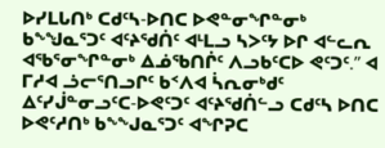ᐅᓯᒪᒐᑎᒃ ᑕᑯᑦᓴ-ᐅᑎᑕ ᐅᕙᓐᓂᖏᓐᓂᒃ ᑲᖕᖑᓇᕐᑐᑦ ᐊᑦᔨᖁᑏᑦ ᐊᒻᒪᓗ ᓴᐳᑦᔭ ᐅᒋ ᐊᓪᓚᕆ ᐊᖃᕐᓂᖏᓐᓂᒃ ᐃᓅᖃᑎᒌᑦ ᐱᓗᑲᑦᑕᐅ ᕙᑦᑐᑦ.” ᐊ ᒥᓱᐊ ᓘᓕᕐᑎᓗᒋᑦ ᑲᑉᐱᐊ ᓵᕆᓂᒃᑯᑦ ᐃᑦᓯᒎᓐᓂᓗᑦᑕ-ᐅᕙᑦᑐᑦ ᐊᑦᔨᖁᑏᓪᓗ ᑕᑯᑦᓴ ᐅᑎᑕ ᐅᕙᑦᓱᑎᒃ ᑲᖕᖕᒍᓇᕐᑐᑦ ᐊᖏᕈᑕ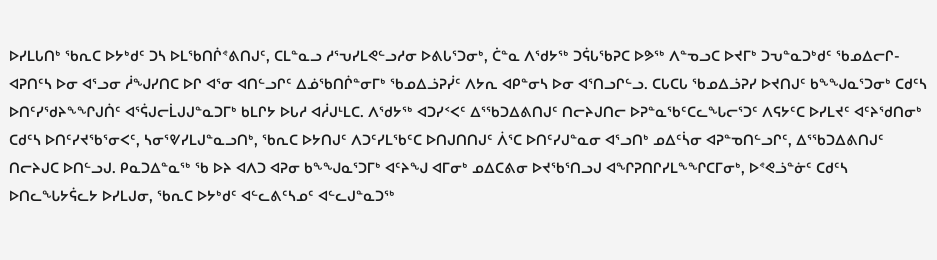ᐅᓯᒪᒐᑎᒃ ᖃᕆᑕ ᐅᔭᒃᑯᑦ ᑐᓴ ᐅᒪᖃᑎᒌᕝᕕᑎᒍᑦ, ᑕᒪᓐᓇᓗ ᓱᕐᕃᓯᒪᕙᓪᓗᓱᓂ ᐅᕕᒐᕐᑐᓂᒃ, ᑖᓐᓇ ᐱᖁᔭᖅ ᑐᕌᒐᖃᕈᑕ ᐅᕗᖅ ᐱᓐᓀᓗᑕ ᐅᔪᒥᒃ ᑐᕃᓐᓇᑐᒃᑯᑦ ᖃᓄᐃᓕᒋ-ᐊᕈᑎᑦᓴ ᐅᓂ ᐊᕐᓗᓂ ᓲᖑᓯᑎᑕ ᐅᒋ ᐊᕐᓂ ᐊᑎᓪᓗᒋᑦ ᐃᓅᖃᑎᒌᓐᓂᒥᒃ ᖃᓄᐃᓘᕈᓰᑦ ᐱᔭᕆ ᐊᑭᓐᓂᓴ ᐅᓂ ᐊᕐᑎᓗᒋᓪᓗ. ᑕᒐᑕᒐ ᖃᓄᐃᓘᕈᓯ ᐅᔪᑎᒍᑦ ᑲᖕᖑᓇᕐᑐᓂᒃ ᑕᑯᑦᓴ ᐅᑎᑦᓯᖁᔨᖕᖏᒍᑏᑦ ᐊᕐᕌᒍᓕᒫᒍᒍᓐᓇᑐᒥᒃ ᑲᒪᒋᔭ ᐅᒐᓱ ᐊᓲᒍᒻᒪᑕ. ᐱᖁᔭᖅ ᐊᑐᓯᑉᐸᑦ ᐃᕐᖃᑐᐃᕕᑎᒍᑦ ᑎᓕᔨᒍᑎᓕ ᐅᕈᓐᓇᖃᑦᑕᓚᖓᓕᕐᑐᑦ ᐱᕋᔭᑦᑕ ᐅᓯᒪᔪᑦ ᐊᑦᔨᖁᑎᓂᒃ ᑕᑯᑦᓴ ᐅᑎᑦᓯᔪᖃᕐᓂᐸᑦ, ᓴᓂᕐᕓᓯᒪᒍᓐᓇᓗᑎᒃ, ᖃᕆᑕ ᐅᔭᑎᒍᑦ ᐱᑐᑦᓯᒪᖃᑦᑕ ᐅᑎᒍᑎᑎᒍᑦ ᐲᕐᑕ ᐅᑎᑦᓯᒍᓐᓇᓂ ᐊᕐᓗᑎᒃ ᓄᐃᑦᓵᓂ ᐊᕈᓐᓀᑎᓪᓗᒋᑦ, ᐃᕐᖃᑐᐃᕕᑎᒍᑦ ᑎᓕᔨᒍᑕ ᐅᑎᓪᓗᒍ. ᑭᓇᑐᐃᓐᓇᖅ ᖃ ᐅᔨ ᐊᐱᑐ ᐊᕈᓂ ᑲᖕᖑᓇᕐᑐᒥᒃ ᐊᑦᔨᖑ ᐊᒥᓂᒃ ᓄᐃᑕᕕᓂ ᐅᔪᖃᕐᑎᓗᒍ ᐊᖏᕈᑎᒋᓯᒪᖕᖏᑕᒥᓂᒃ, ᐅᕝᕙᓘᓐᓃᑦ ᑕᑯᑦᓴ ᐅᑎᓚᖓᔭᕌᓚᔭ ᐅᓯᒪᒍᓂ, ᖃᕆᑕ ᐅᔭᒃᑯᑦ ᐊᓪᓚᕕᑦᓴᓄᑦ ᐊᓪᓚᒍᓐᓇᑐᖅ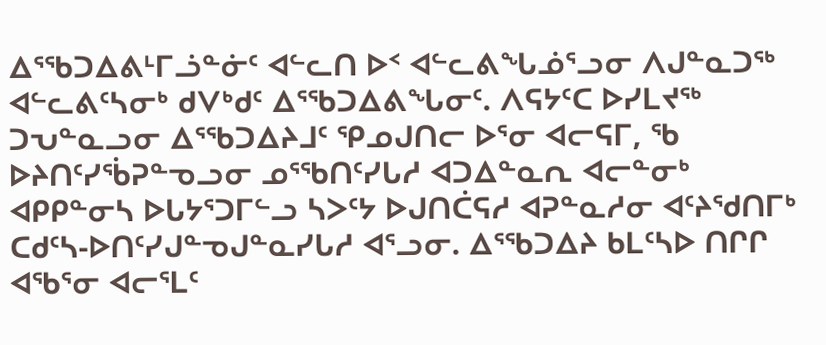ᐃᕐᖃᑐᐃᕕᒻᒥᓘᓐᓃᑦ ᐊᓪᓚᑎ ᐅᑉ ᐊᓪᓚᕕᖓᓅᕐᓗᓂ ᐱᒍᓐᓇᑐᖅ ᐊᓪᓚᕕᑦᓴᓂᒃ ᑯᐯᒃᑯᑦ ᐃᕐᖃᑐᐃᕕᖓᓂᑦ. ᐱᕋᔭᑦᑕ ᐅᓯᒪᔪᖅ ᑐᕃᓐᓇᓗᓂ ᐃᕐᖃᑐᐃᔨᒧᑦ ᕿᓄᒍᑎᓕ ᐅᕐᓂ ᐊᓕᕋᒥ, ᖃ ᐅᔨᑎᑦᓯᖄᕈᓐᓀᓗᓂ ᓄᕐᖃᑎᑦᓯᒐᓱ ᐊᑐᐃᓐᓇᕆ ᐊᓕᓐᓂᒃ ᐊᑭᑭᓐᓂᓴ ᐅᒐᔭᕐᑐᒥᓪᓗ ᓴᐳᑦᔭ ᐅᒍᑎᑖᕋᓱ ᐊᕈᓐᓇᓱᓂ ᐊᑦᔨᖁᑎᒥᒃ ᑕᑯᑦᓴ-ᐅᑎᑦᓯᒍᓐᓀᒍᓐᓇᓯᒐᓱ ᐊᕐᓗᓂ. ᐃᕐᖃᑐᐃᔨ ᑲᒪᑦᓴᐅ ᑎᒋᒋ ᐊᖃᕐᓂ ᐊᓕᕐᒪᑦ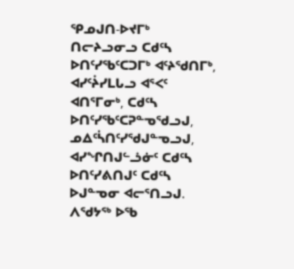ᕿᓄᒍᑎ-ᐅᔪᒥᒃ ᑎᓕᔨᓗᓂᓗ ᑕᑯᑦᓴ ᐅᑎᑦᓯᖃᑦᑕᑐᒥᒃ ᐊᑦᔨᖁᑎᒥᒃ, ᐊᓯᑦᔩᓯᒪᒐᓗ ᐊᕐᐸᑦ ᐊᑎᕐᒥᓂᒃ, ᑕᑯᑦᓴ ᐅᑎᑦᓯᖃᑦᑕᕈᓐᓀᖁᓗᒍ, ᓄᐃᑦᓵᑎᑦᓯᖁᒍᓐᓀᓗᒍ, ᐊᓯᖏᑎᒍᓪᓘᓃᑦ ᑕᑯᑦᓴ ᐅᑎᑦᓯᕕᑎᒍᑦ ᑕᑯᑦᓴ ᐅᒍᓐᓀᓂ ᐊᓕᕐᑎᓗᒍ. ᐱᖁᔭᖅ ᐅᖃ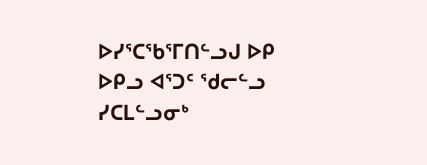ᐅᓯᕐᑕᖃᕐᒥᑎᓪᓗᒍ ᐅᑭ ᐅᑭᓗ ᐊᕐᑐᑦ ᖁᓕᓪᓗ ᓯᑕᒪᓪᓗᓂᒃ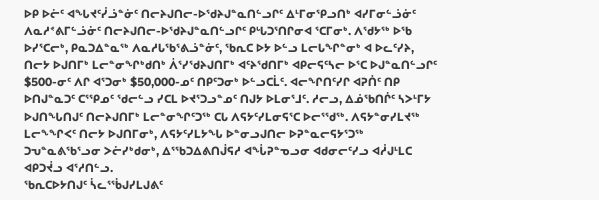ᐅᑭ ᐅᓖᑦ ᐊᖓᔪᑦᓰᓘᓐᓃᑦ ᑎᓕᔨᒍᑎᓕ-ᐅᖁᔨᒍᓐᓇᑎᓪᓗᒋᑦ ᐃᒻᒥᓂᕿᓗᑎᒃ ᐊᓯᒥᓂᓪᓘᓃᑦ ᐱᓇᓱᕝᕕᒥᓪᓘᓃᑦ ᑎᓕᔨᒍᑎᓕ-ᐅᖁᔨᒍᓐᓇᑎᓪᓗᒋᑦ ᑭᒡᒐᑐᕐᑎᒋᓂᐊ ᕐᑕᒥᓂᒃ. ᐱᖁᔭᖅ ᐅᖃ ᐅᓯᕐᑕᓕᒃ, ᑭᓇᑐᐃᓐᓇᖅ ᐱᓇᓱᒐᖃᕐᕕᓘᓐᓃᑦ, ᖃᕆᑕ ᐅᔭ ᐅᓪᓗ ᒪᓕᒐᖏᓐᓂᒃ ᐊ ᐅᓚᑦᓯᔨ, ᑎᓕᔭ ᐅᒍᑎᒥᒃ ᒪᓕᓐᓂᖏᒃᑯᑎᒃ ᐲᕐᓯᖁᔨᒍᑎᒥᒃ ᐊᑦᔨᖁᑎᒥᒃ ᐊᑭᓕᕋᑦᓴᓕ ᐅᕐᑕ ᐅᒍᓐᓇᑎᓪᓗᒋᑦ $500-ᓂᑦ ᐱᒋ ᐊᕐᑐᓂᒃ $50,000-ᓄᑦ ᑎᑭᑦᑐᓂᒃ ᐅᓪᓗᑕᒫᑦ. ᐊᓕᖏᑎᑦᓯᒋ ᐊᕈᑏᑦ ᑎᑭ ᐅᑎᒍᓐᓇᑐᑦ ᑕᕐᕿᓄᑦ ᖁᓕᓪᓗ ᓯᑕᒪ ᐅᔪᕐᑐᓗᓐᓄᑦ ᑎᒍᔭ ᐅᒪᓂᕐᒧᑦ. ᓱᓕᓗ, ᐃᓅᖃᑎᒌᑦ ᓴᐳᒻᒥᔭ ᐅᒍᑎᖓᑎᒍᑦ ᑎᓕᔨᒍᑎᒥᒃ ᒪᓕᓐᓂᖏᑦᑐᖅ ᑕᒐ ᐱᕋᔭᑦᓯᒪᓂᕋᕐᑕ ᐅᓕᕐᖁᖅ. ᐱᕋᔭᓐᓂᓯᒪᔪᖅ ᒪᓕᖕᖏᐸᑦ ᑎᓕᔭ ᐅᒍᑎᒥᓂᒃ, ᐱᕋᔭᑦᓯᒪᔭᖓ ᐅᓐᓂᓗᒍᑎᓕ ᐅᕈᓐᓇᓕᕋᔭᕐᑐᖅ ᑐᕃᓐᓇᕕᖃᕐᓗᓂ ᐳᓖᓯᒃᑯᓂᒃ, ᐃᕐᖃᑐᐃᕕᑎᒎᕋᓱ ᐊᖔᕈᓐᓀᓗᓂ ᐊᑯᓂᓕᑦᓯᓗ ᐊᓲᒍᒻᒪᑕ ᐊᑭᑐᔫᓗ ᐊᕐᓱᑎᓪᓗ.
ᖃᕆᑕᐅᔭᑎᒍᑦ ᓵᓚᕐᖄᒍᓯᒪᒍᕕᑦ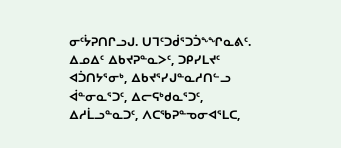ᓂᑦᔮᕈᑎᒋᓗᒍ. ᑌᒣᑦᑐᑰᕐᑐᑑᖕᖏᓇᕕᑦ. ᐃᓄᐃᑦ ᐃᑲᔪᕈᓐᓇᐳᑦ, ᑐᑭᓯᒪᔪᑦ ᐊᑑᑎᔭᕐᓂᒃ, ᐃᑲᔪᕐᓯᒍᓐᓇᓱᑎᓪᓗ ᐋᓐᓂᓇᕐᑐᑦ, ᐃᓕᕋᒃᑯᓇᕐᑐᑦ, ᐃᓱᒫᓗᓐᓇᑐᑦ, ᐱᑕᖃᕈᓐᓀᓂᐊᕐᒪᑕ,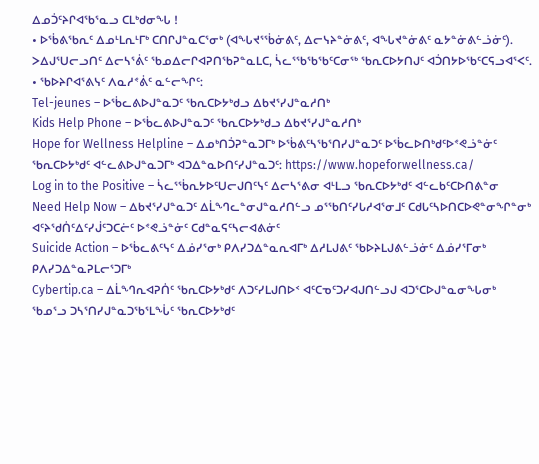ᐃᓄᑑᑦᔨᒋᐊᖃᕐᓇᓗ ᑕᒪᒃᑯᓂᖓ !
• ᐅᖄᕕᖃᕆᑦ ᐃᓄᒻᒪᕆᒻᒥᒃ ᑕᑎᒋᒍᓐᓇᑕᕐᓂᒃ (ᐊᖓᔪᕐᖄᓃᕕᑦ, ᐃᓕᓭᔨᓐᓃᕕᑦ, ᐊᖓᔪᓐᓃᕕᑦ ᓇᔭᓐᓃᕕᓪᓘᓃᑦ). ᐳᐃᒍᕐᑌᓕᓗᑎᑦ ᐃᓕᓴᕐᕖᑦ ᖃᓄᐃᓕᒋᐊᕈᑎᖃᕈᓐᓇᒪᑕ, ᓵᓚᕐᖃᖃᖃᑦᑕᓂᖅ ᖃᕆᑕᐅᔭᑎᒍᑦ ᐊᑑᑎᔭᐅᖃᑦᑕᕋᓗᐊᕐᐸᑦ.
• ᖃᐅᔨᒋᐊᕐᕕᓭᑦ ᐱᓇᓱᕝᕖᑦ ᓇᓪᓕᖏᑦ:
Tel-jeunes – ᐅᖄᓚᕕᐅᒍᓐᓇᑐᑦ ᖃᕆᑕᐅᔭᒃᑯᓗ ᐃᑲᔪᕐᓯᒍᓐᓇᓱᑎᒃ
Kids Help Phone – ᐅᖄᓚᕕᐅᒍᓐᓇᑐᑦ ᖃᕆᑕᐅᔭᒃᑯᓗ ᐃᑲᔪᕐᓯᒍᓐᓇᓱᑎᒃ
Hope for Wellness Helpline – ᐃᓄᒃᑎᑑᕈᓐᓇᑐᒥᒃ ᐅᖄᕕᑦᓴᖃᕐᑎᓯᒍᓐᓇᑐᑦ ᐅᖄᓚᐅᑎᒃᑯᑦᐅᕝᕙᓘᓐᓃᑦ ᖃᕆᑕᐅᔭᒃᑯᑦ ᐊᓪᓚᕕᐅᒍᓐᓇᑐᒥᒃ ᐊᑐᐃᓐᓇᐅᑎᑦᓯᒍᓐᓇᑐᑦ: https://www.hopeforwellness.ca/
Log in to the Positive – ᓵᓚᕐᖄᕆᔭᐅᑦᑌᓕᒍᑎᑦᓭᑦ ᐃᓕᓴᕐᕕᓂ ᐊᒻᒪᓗ ᖃᕆᑕᐅᔭᒃᑯᑦ ᐊᓪᓚᑲᑦᑕᐅᑎᕕᓐᓂ
Need Help Now – ᐃᑲᔪᕐᓯᒍᓐᓇᑐᑦ ᐃᒫᙰᓚᓐᓂᒍᓐᓇᓱᑎᓪᓗ ᓄᕐᖃᑎᑦᓯᒐᓱᐊᕐᓂᒧᑦ ᑕᑯᒐᑦᓴᐅᑎᑕᐅᕙᓐᓂᖏᓐᓂᒃ ᐊᑦᔨᖁᑏᑦᐃᑦᓯᒎᑦᑐᑕᓖᑦ ᐅᕝᕙᓘᓐᓃᑦ ᑕᑯᓐᓇᕋᑦᓴᓕᐊᕕᓃᑦ
Suicide Action – ᐅᖄᓚᕕᑦᓭᑦ ᐃᓅᓯᕐᓂᒃ ᑭᐱᓯᑐᐃᓐᓇᕆᐊᒥᒃ ᐃᓱᒪᒍᕕᑦ ᖃᐅᔨᒪᒍᕕᓪᓘᓃᑦ ᐃᓅᓯᕐᒥᓂᒃ ᑭᐱᓯᑐᐃᓐᓇᕈᒪᓕᕐᑐᒥᒃ
Cybertip.ca – ᐃᒫᙰᕆᐊᕈᑏᑦ ᖃᕆᑕᐅᔭᒃᑯᑦ ᐱᑐᑦᓯᒪᒍᑎᐅᑉ ᐊᑦᑕᓀᑦᑐᓯᐊᒍᑎᓪᓗᒍ ᐊᑐᕐᑕᐅᒍᓐᓇᓂᖓᓂᒃ ᖃᓄᕐᓗ ᑐᓴᕐᑎᓯᒍᓐᓇᑐᖃᕐᒪᖔᑦ ᖃᕆᑕᐅᔭᒃᑯᑦ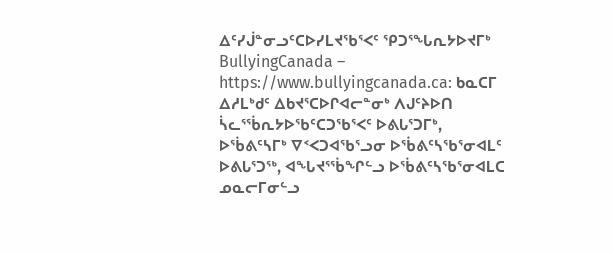ᐃᑦᓯᒎᓐᓂᓗᑦᑕᐅᓯᒪᔪᖃᕐᐸᑦ ᕿᑐᕐᖓᕆᔭᐅᔪᒥᒃ
BullyingCanada – https://www.bullyingcanada.ca: ᑲᓇᑕᒥ ᐃᓱᒪᒃᑯᑦ ᐃᑲᔪᕐᑕᐅᒋᐊᓕᓐᓂᒃ ᐱᒍᑦᔨᐅᑎ ᓵᓚᕐᖄᕆᔭᐅᖃᑦᑕᑐᖃᕐᐸᑦ ᐅᕕᒐᕐᑐᒥᒃ, ᐅᖄᕕᑦᓴᒥᒃ ᐁᑉᐸᑐᐊᖃᕐᓗᓂ ᐅᖄᕕᑦᓴᖃᕐᓂᐊᒪᑦ ᐅᕕᒐᕐᑐᖅ, ᐊᖓᔪᕐᖄᖏᓪᓗ ᐅᖄᕕᑦᓴᖃᕐᓂᐊᒪᑕ ᓄᓇᓕᒥᓂᓪᓗ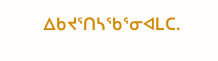ᐃᑲᔪᕐᑎᓴᖃᕐᓂᐊᒪᑕ.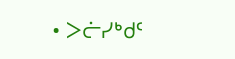• ᐳᓖᓯᒃᑯᑦ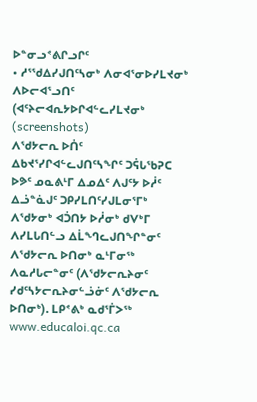ᐅᓐᓂᓗᕝᕕᒋᓗᒋᑦ
• ᓱᕐᖁᐃᓯᒍᑎᑦᓴᓂᒃ ᐱᓂᐊᕐᓂᐅᓯᒪᔪᓂᒃ ᐱᐅᓕᐊᕐᓗᑎᑦ (ᐊᑦᔨᓕᐊᕆᔭᐅᒋᐊᓪᓚᓯᒪᔪᓂᒃ (screenshots)
ᐱᖁᔭᓕᕆ ᐅᑏᑦ ᐃᑲᔪᕐᓯᒋᐊᓪᓚᒍᑎᑦᓴᖏᑦ ᑐᕌᒐᖃᕈᑕ ᐅᕗᑦ ᓄᓇᕕᒻᒥ ᐃᓄᐃᑦ ᐱᒍᑦᔭ ᐅᓲᑦ ᐃᓘᓐᓈᒍᑦ ᑐᑭᓯᒪᑎᑦᓯᒍᒪᓂᕐᒥᒃ ᐱᖁᔭᓂᒃ ᐊᑑᑎᔭ ᐅᓲᓂᒃ ᑯᐯᒃᒥ ᐱᓯᒪᒐᑎᓪᓗ ᐃᒫᙰᓚᒍᑎᖏᓐᓂᑦ ᐱᖁᔭᓕᕆ ᐅᑎᓂᒃ ᓇᒻᒥᓂᖅ ᐱᓇᓱᒐᓕᓐᓂᑦ (ᐱᖁᔭᓕᕆᔨᓂᑦ ᓯᑯᑦᓴᔭᓕᕆᔨᓂᓪᓘᓃᑦ ᐱᖁᔭᓕᕆ ᐅᑎᓂᒃ). ᒪᑭᕝᕕᒃ ᓇᑯᕐᒦᐳᖅ www.educaloi.qc.ca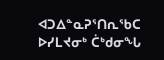ᐊᑐᐃᓐᓇᕈᕐᑎᕆᖃᑕ ᐅᓯᒪᔪᓂᒃ ᑖᒃᑯᓂᖓ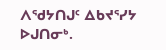ᐱᖁᔭᑎᒍᑦ ᐃᑲᔪᕐᓯᔭ ᐅᒍᑎᓂᒃ.